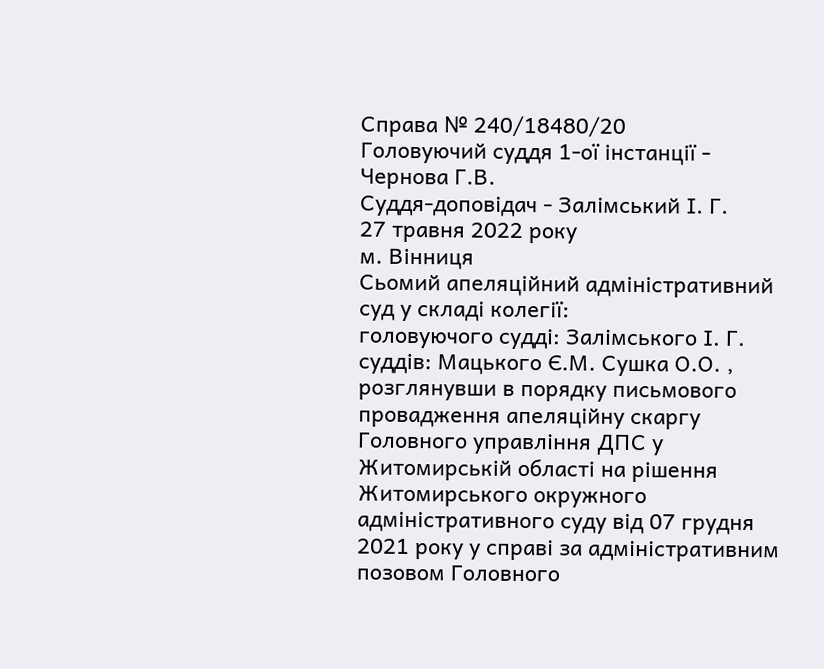Справа № 240/18480/20
Головуючий суддя 1-ої інстанції - Чернова Г.В.
Суддя-доповідач - Залімський І. Г.
27 травня 2022 року
м. Вінниця
Сьомий апеляційний адміністративний суд у складі колегії:
головуючого судді: Залімського І. Г.
суддів: Мацького Є.М. Сушка О.О. ,
розглянувши в порядку письмового провадження апеляційну скаргу Головного управління ДПС у Житомирській області на рішення Житомирського окружного адміністративного суду від 07 грудня 2021 року у справі за адміністративним позовом Головного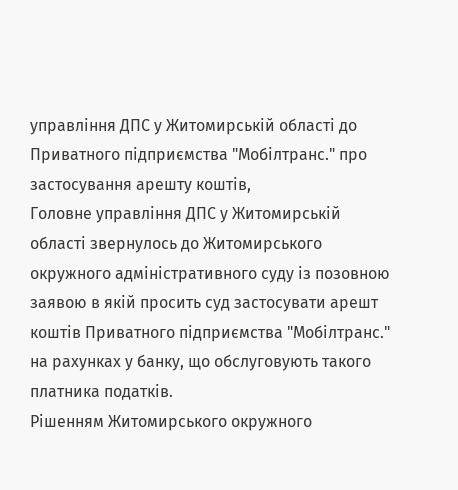управління ДПС у Житомирській області до Приватного підприємства "Мобілтранс." про застосування арешту коштів,
Головне управління ДПС у Житомирській області звернулось до Житомирського окружного адміністративного суду із позовною заявою в якій просить суд застосувати арешт коштів Приватного підприємства "Мобілтранс." на рахунках у банку, що обслуговують такого платника податків.
Рішенням Житомирського окружного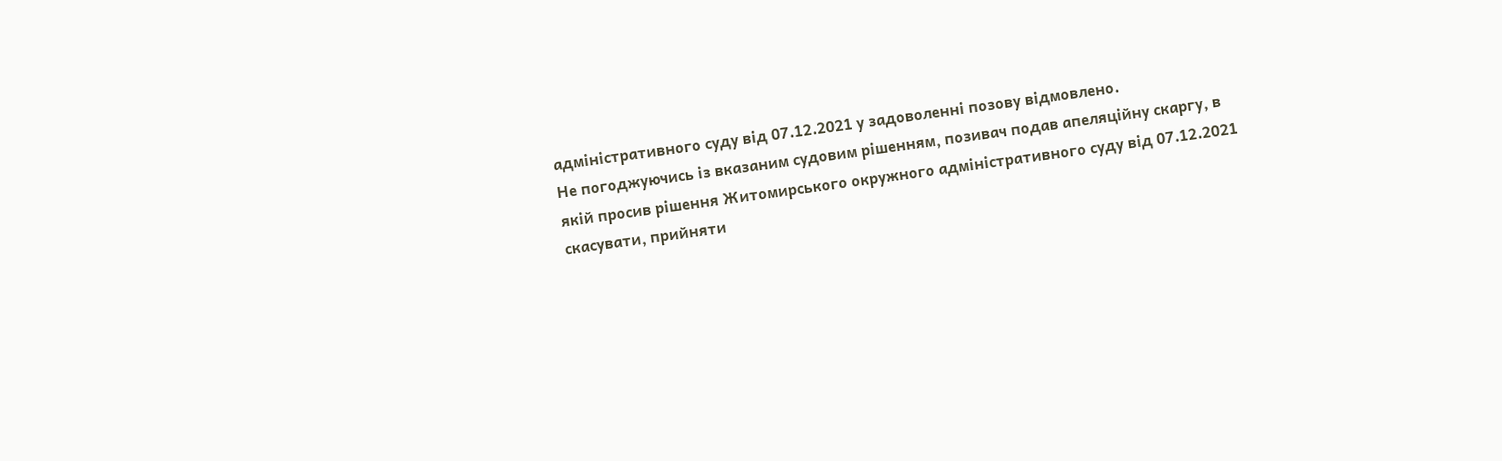адміністративного суду від 07.12.2021 у задоволенні позову відмовлено.
Не погоджуючись із вказаним судовим рішенням, позивач подав апеляційну скаргу, в якій просив рішення Житомирського окружного адміністративного суду від 07.12.2021 скасувати, прийняти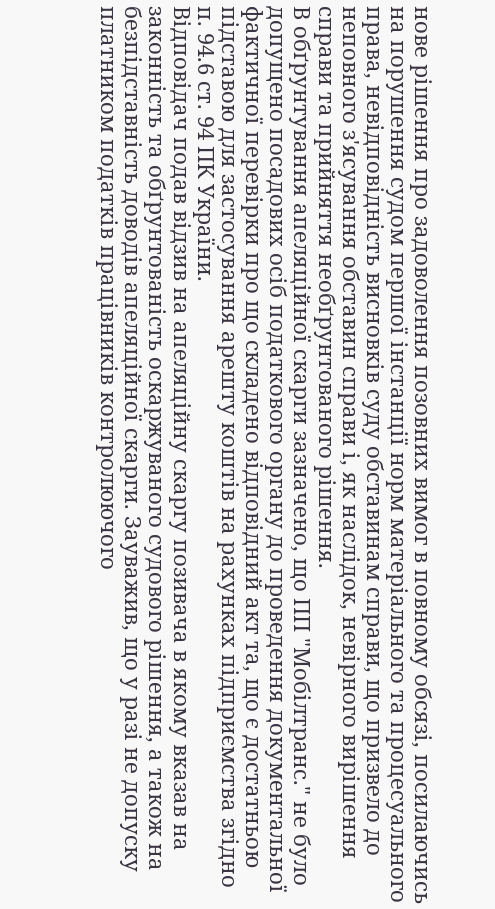нове рішення про задоволення позовних вимог в повному обсязі, посилаючись на порушення судом першої інстанції норм матеріального та процесуального права, невідповідність висновків суду обставинам справи, що призвело до неповного з'ясування обставин справи і, як наслідок, невірного вирішення справи та прийняття необґрунтованого рішення.
В обґрунтування апеляційної скарги зазначено, що ПП "Мобілтранс." не було допущено посадових осіб податкового органу до проведення документальної фактичної перевірки про що складено відповідний акт та, що є достатньою підставою для застосування арешту коштів на рахунках підприємства згідно п. 94.6 ст. 94 ПК України.
Відповідач подав відзив на апеляційну скаргу позивача в якому вказав на законність та обґрунтованість оскаржуваного судового рішення, а також на безпідставність доводів апеляційної скарги. Зауважив, що у разі не допуску платником податків працівників контролюючого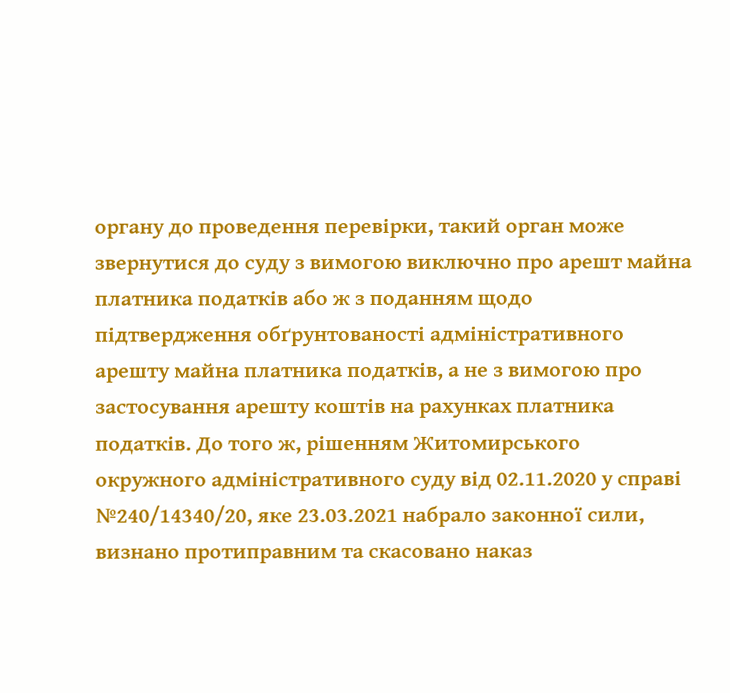органу до проведення перевірки, такий орган може звернутися до суду з вимогою виключно про арешт майна платника податків або ж з поданням щодо підтвердження обґрунтованості адміністративного арешту майна платника податків, а не з вимогою про застосування арешту коштів на рахунках платника податків. До того ж, рішенням Житомирського окружного адміністративного суду від 02.11.2020 у справі №240/14340/20, яке 23.03.2021 набрало законної сили, визнано протиправним та скасовано наказ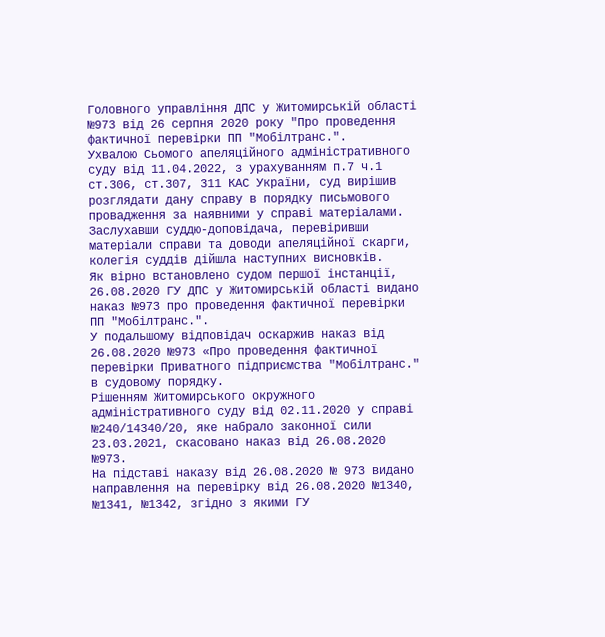Головного управління ДПС у Житомирській області №973 від 26 серпня 2020 року "Про проведення фактичної перевірки ПП "Мобілтранс.".
Ухвалою Сьомого апеляційного адміністративного суду від 11.04.2022, з урахуванням п.7 ч.1 ст.306, ст.307, 311 КАС України, суд вирішив розглядати дану справу в порядку письмового провадження за наявними у справі матеріалами.
Заслухавши суддю-доповідача, перевіривши матеріали справи та доводи апеляційної скарги, колегія суддів дійшла наступних висновків.
Як вірно встановлено судом першої інстанції, 26.08.2020 ГУ ДПС у Житомирській області видано наказ №973 про проведення фактичної перевірки ПП "Мобілтранс.".
У подальшому відповідач оскаржив наказ від 26.08.2020 №973 «Про проведення фактичної перевірки Приватного підприємства "Мобілтранс." в судовому порядку.
Рішенням Житомирського окружного адміністративного суду від 02.11.2020 у справі №240/14340/20, яке набрало законної сили 23.03.2021, скасовано наказ від 26.08.2020 №973.
На підставі наказу від 26.08.2020 № 973 видано направлення на перевірку від 26.08.2020 №1340, №1341, №1342, згідно з якими ГУ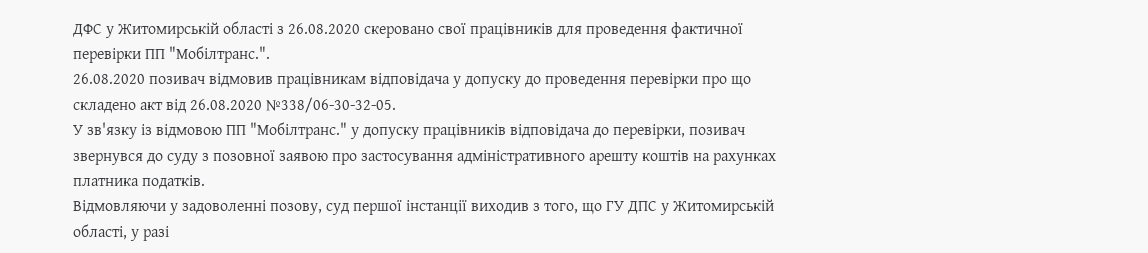ДФС у Житомирській області з 26.08.2020 скеровано свої працівників для проведення фактичної перевірки ПП "Мобілтранс.".
26.08.2020 позивач відмовив працівникам відповідача у допуску до проведення перевірки про що складено акт від 26.08.2020 №338/06-30-32-05.
У зв'язку із відмовою ПП "Мобілтранс." у допуску працівників відповідача до перевірки, позивач звернувся до суду з позовної заявою про застосування адміністративного арешту коштів на рахунках платника податків.
Відмовляючи у задоволенні позову, суд першої інстанції виходив з того, що ГУ ДПС у Житомирській області, у разі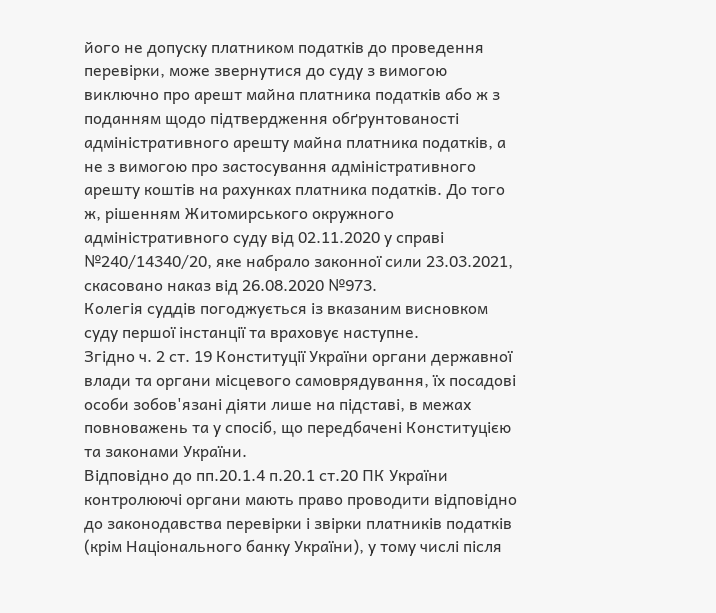його не допуску платником податків до проведення перевірки, може звернутися до суду з вимогою виключно про арешт майна платника податків або ж з поданням щодо підтвердження обґрунтованості адміністративного арешту майна платника податків, а не з вимогою про застосування адміністративного арешту коштів на рахунках платника податків. До того ж, рішенням Житомирського окружного адміністративного суду від 02.11.2020 у справі №240/14340/20, яке набрало законної сили 23.03.2021, скасовано наказ від 26.08.2020 №973.
Колегія суддів погоджується із вказаним висновком суду першої інстанції та враховує наступне.
Згідно ч. 2 ст. 19 Конституції України органи державної влади та органи місцевого самоврядування, їх посадові особи зобов'язані діяти лише на підставі, в межах повноважень та у спосіб, що передбачені Конституцією та законами України.
Відповідно до пп.20.1.4 п.20.1 ст.20 ПК України контролюючі органи мають право проводити відповідно до законодавства перевірки і звірки платників податків (крім Національного банку України), у тому числі після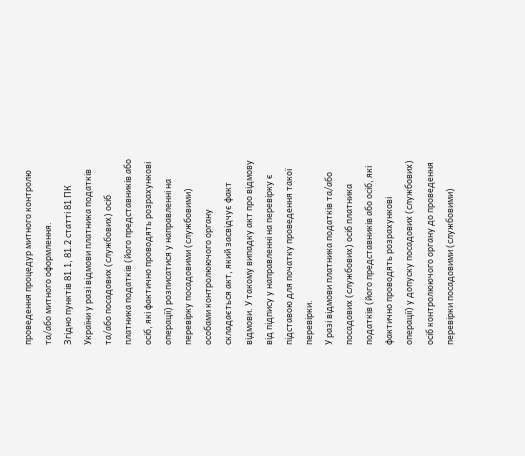проведення процедур митного контролю та/або митного оформлення.
Згідно пунктів 81.1, 81.2 статті 81 ПК України у разі відмови платника податків та/або посадових (службових) осіб платника податків (його представників або осіб, які фактично проводять розрахункові операції) розписатися у направленні на перевірку посадовими (службовими) особами контролюючого органу складається акт, який засвідчує факт відмови. У такому випадку акт про відмову від підпису у направленні на перевірку є підставою для початку проведення такої перевірки.
У разі відмови платника податків та/або посадових (службових) осіб платника податків (його представників або осіб, які фактично проводять розрахункові операції) у допуску посадових (службових) осіб контролюючого органу до проведення перевірки посадовими (службовими)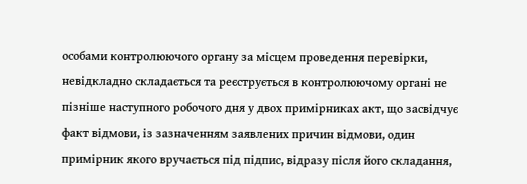особами контролюючого органу за місцем проведення перевірки, невідкладно складається та реєструється в контролюючому органі не пізніше наступного робочого дня у двох примірниках акт, що засвідчує факт відмови, із зазначенням заявлених причин відмови, один примірник якого вручається під підпис, відразу після його складання,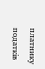платнику податків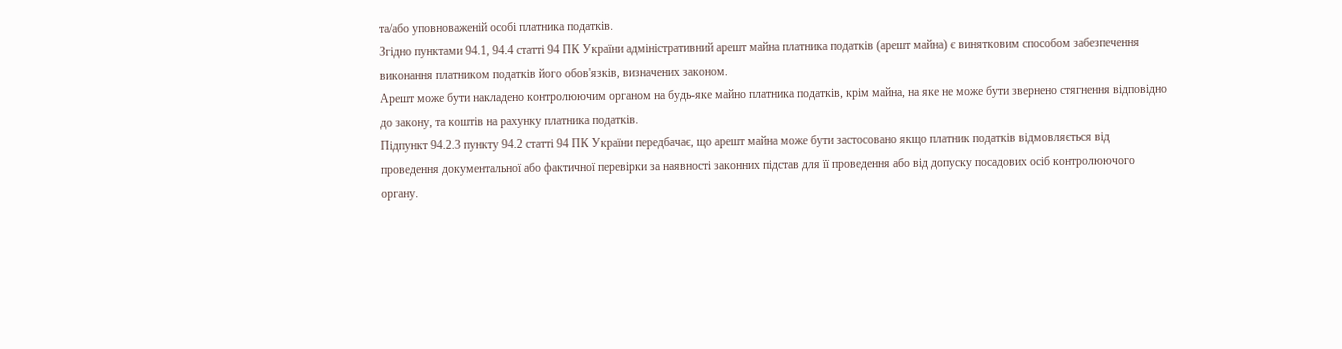та/або уповноваженій особі платника податків.
Згідно пунктами 94.1, 94.4 статті 94 ПК України адміністративний арешт майна платника податків (арешт майна) є винятковим способом забезпечення виконання платником податків його обов'язків, визначених законом.
Арешт може бути накладено контролюючим органом на будь-яке майно платника податків, крім майна, на яке не може бути звернено стягнення відповідно до закону, та коштів на рахунку платника податків.
Підпункт 94.2.3 пункту 94.2 статті 94 ПК України передбачає, що арешт майна може бути застосовано якщо платник податків відмовляється від проведення документальної або фактичної перевірки за наявності законних підстав для її проведення або від допуску посадових осіб контролюючого органу.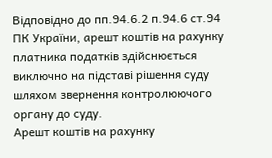Відповідно до пп.94.6.2 п.94.6 ст.94 ПК України, арешт коштів на рахунку платника податків здійснюється виключно на підставі рішення суду шляхом звернення контролюючого органу до суду.
Арешт коштів на рахунку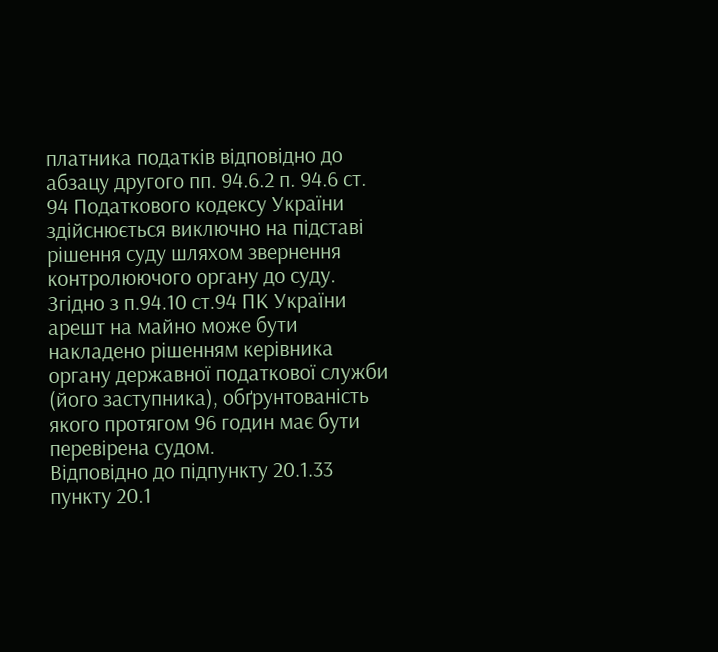платника податків відповідно до абзацу другого пп. 94.6.2 п. 94.6 ст. 94 Податкового кодексу України здійснюється виключно на підставі рішення суду шляхом звернення контролюючого органу до суду.
Згідно з п.94.10 ст.94 ПК України арешт на майно може бути накладено рішенням керівника органу державної податкової служби (його заступника), обґрунтованість якого протягом 96 годин має бути перевірена судом.
Відповідно до підпункту 20.1.33 пункту 20.1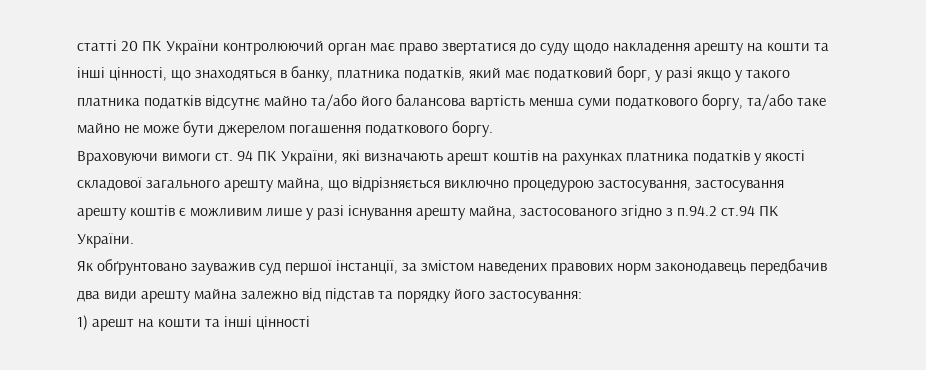статті 20 ПК України контролюючий орган має право звертатися до суду щодо накладення арешту на кошти та інші цінності, що знаходяться в банку, платника податків, який має податковий борг, у разі якщо у такого платника податків відсутнє майно та/або його балансова вартість менша суми податкового боргу, та/або таке майно не може бути джерелом погашення податкового боргу.
Враховуючи вимоги ст. 94 ПК України, які визначають арешт коштів на рахунках платника податків у якості складової загального арешту майна, що відрізняється виключно процедурою застосування, застосування арешту коштів є можливим лише у разі існування арешту майна, застосованого згідно з п.94.2 ст.94 ПК України.
Як обґрунтовано зауважив суд першої інстанції, за змістом наведених правових норм законодавець передбачив два види арешту майна залежно від підстав та порядку його застосування:
1) арешт на кошти та інші цінності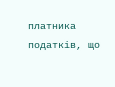платника податків, що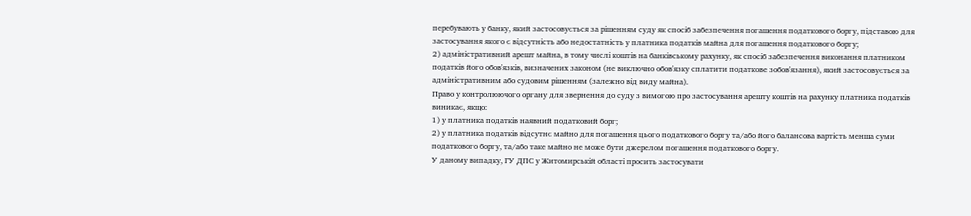перебувають у банку, який застосовується за рішенням суду як спосіб забезпечення погашення податкового боргу, підставою для застосування якого є відсутність або недостатність у платника податків майна для погашення податкового боргу;
2) адміністративний арешт майна, в тому числі коштів на банківському рахунку, як спосіб забезпечення виконання платником податків його обов'язків, визначених законом (не виключно обов'язку сплатити податкове зобов'язання), який застосовується за адміністративним або судовим рішенням (залежно від виду майна).
Право у контролюючого органу для звернення до суду з вимогою про застосування арешту коштів на рахунку платника податків виникає, якщо:
1) у платника податків наявний податковий борг;
2) у платника податків відсутнє майно для погашення цього податкового боргу та/або його балансова вартість менша суми податкового боргу, та/або таке майно не може бути джерелом погашення податкового боргу.
У даному випадку, ГУ ДПС у Житомирській області просить застосувати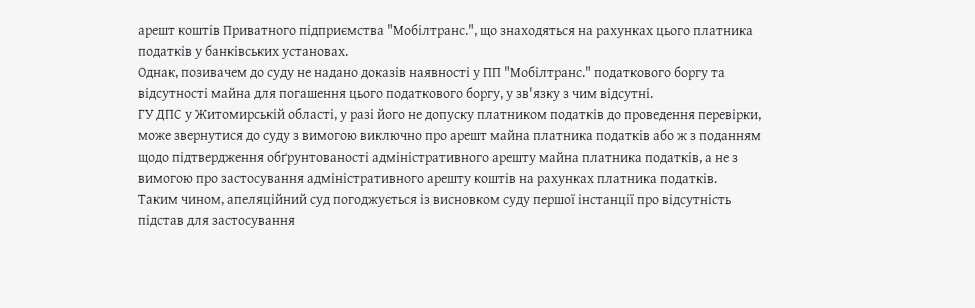арешт коштів Приватного підприємства "Мобілтранс.", що знаходяться на рахунках цього платника податків у банківських установах.
Однак, позивачем до суду не надано доказів наявності у ПП "Мобілтранс." податкового боргу та відсутності майна для погашення цього податкового боргу, у зв'язку з чим відсутні.
ГУ ДПС у Житомирській області, у разі його не допуску платником податків до проведення перевірки, може звернутися до суду з вимогою виключно про арешт майна платника податків або ж з поданням щодо підтвердження обґрунтованості адміністративного арешту майна платника податків, а не з вимогою про застосування адміністративного арешту коштів на рахунках платника податків.
Таким чином, апеляційний суд погоджується із висновком суду першої інстанції про відсутність підстав для застосування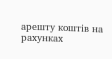арешту коштів на рахунках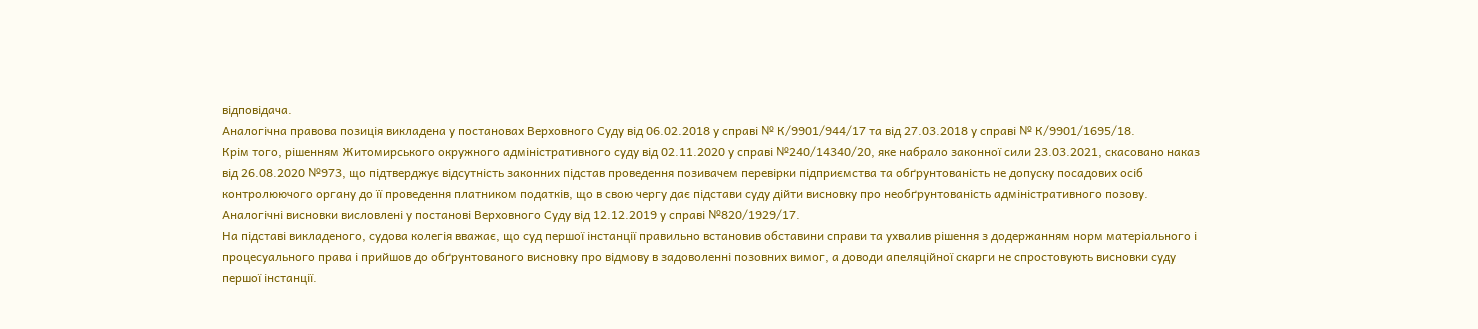відповідача.
Аналогічна правова позиція викладена у постановах Верховного Суду від 06.02.2018 у справі № К/9901/944/17 та від 27.03.2018 у справі № К/9901/1695/18.
Крім того, рішенням Житомирського окружного адміністративного суду від 02.11.2020 у справі №240/14340/20, яке набрало законної сили 23.03.2021, скасовано наказ від 26.08.2020 №973, що підтверджує відсутність законних підстав проведення позивачем перевірки підприємства та обґрунтованість не допуску посадових осіб контролюючого органу до її проведення платником податків, що в свою чергу дає підстави суду дійти висновку про необґрунтованість адміністративного позову.
Аналогічні висновки висловлені у постанові Верховного Суду від 12.12.2019 у справі №820/1929/17.
На підставі викладеного, судова колегія вважає, що суд першої інстанції правильно встановив обставини справи та ухвалив рішення з додержанням норм матеріального і процесуального права і прийшов до обґрунтованого висновку про відмову в задоволенні позовних вимог, а доводи апеляційної скарги не спростовують висновки суду першої інстанції.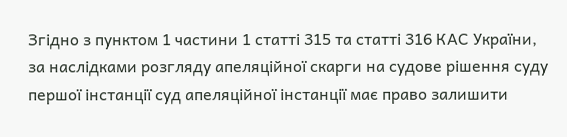Згідно з пунктом 1 частини 1 статті 315 та статті 316 КАС України, за наслідками розгляду апеляційної скарги на судове рішення суду першої інстанції суд апеляційної інстанції має право залишити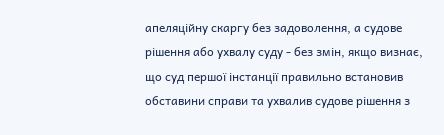апеляційну скаргу без задоволення, а судове рішення або ухвалу суду - без змін, якщо визнає, що суд першої інстанції правильно встановив обставини справи та ухвалив судове рішення з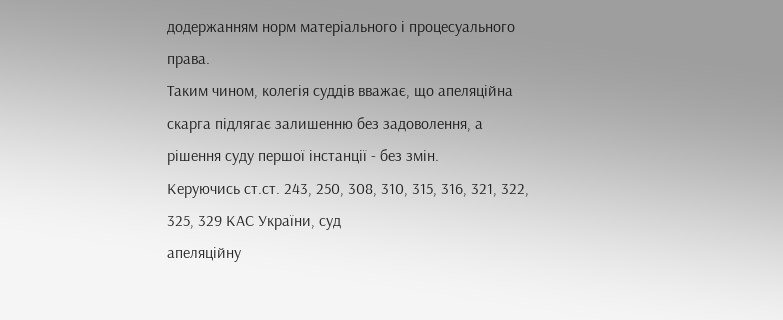додержанням норм матеріального і процесуального права.
Таким чином, колегія суддів вважає, що апеляційна скарга підлягає залишенню без задоволення, а рішення суду першої інстанції - без змін.
Керуючись ст.ст. 243, 250, 308, 310, 315, 316, 321, 322, 325, 329 КАС України, суд
апеляційну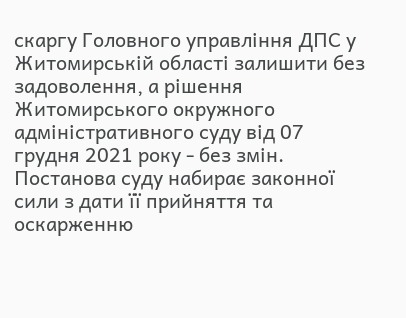скаргу Головного управління ДПС у Житомирській області залишити без задоволення, а рішення Житомирського окружного адміністративного суду від 07 грудня 2021 року - без змін.
Постанова суду набирає законної сили з дати її прийняття та оскарженню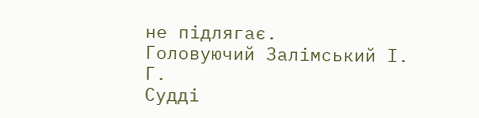не підлягає.
Головуючий Залімський І. Г.
Судді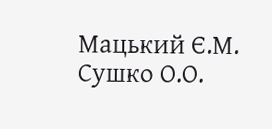Мацький Є.М. Сушко О.О.